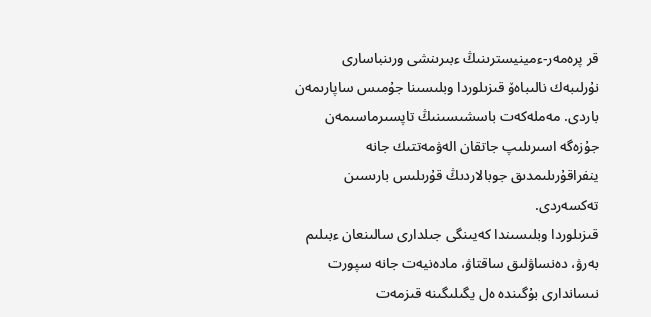قر پرەمەر-ءمينيسترىنىڭ ءبىرىنشى ورىنباسارى نۇرلىبەك نالىباەۆ قىزىلوردا وبلىسىنا جۇمىس ساپارىمەن باردى. مەملەكەت باسشىسىنىڭ تاپسىرماسىمەن جۇزەگە اسىرىلىپ جاتقان الەۋمەتتىك جانە ينفراقۇرىلىمدىق جوبالاردىڭ قۇرىلىس بارىسىن تەكسەردى.
قىزىلوردا وبلىسىندا كەيىنگى جىلدارى سالىنعان ءبىلىم بەرۋ، دەنساۋلىق ساقتاۋ، مادەنيەت جانە سپورت نىساندارى بۇگىندە ەل يگىلىگىنە قىزمەت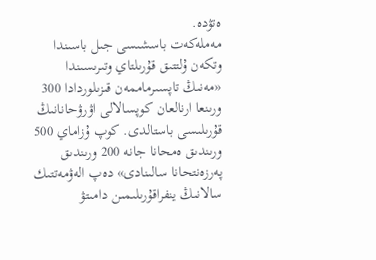ەتۋدە.
مەملەكەت باسشىسى جىل باسىندا وتكەن ۇلتتىق قۇرىلتاي وتىرىسىندا «مەنىڭ تاپسىرماممەن قىزىلوردادا 300 ورىنعا ارنالعان كوپسالالى اۋرۋحانانىڭ قۇرىلىسى باستالدى. كوپ ۇزاماي 500 ورىندىق ەمحانا جانە 200 ورىندىق پەرزەنتحانا سالىنادى» دەپ الەۋمەتتىك سالانىڭ ينفراقۇرىلىمىن دامىتۋ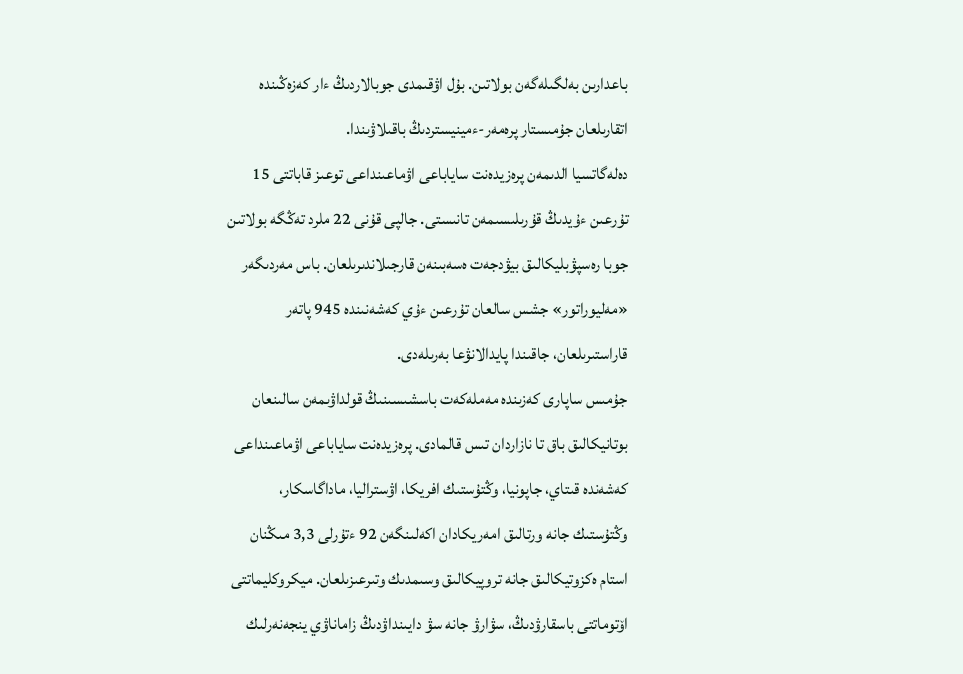باعدارىن بەلگىلەگەن بولاتىن. بۇل اۋقىمدى جوبالاردىڭ ءار كەزەڭىندە اتقارىلعان جۇمىستار پرەمەر-ءمينيستردىڭ باقىلاۋىندا.
دەلەگاتسيا الدىمەن پرەزيدەنت ساياباعى اۋماعىنداعى توعىز قاباتتى 15 تۇرعىن ءۇيدىڭ قۇرىلىسىمەن تانىستى. جالپى قۇنى 22 ملرد تەڭگە بولاتىن جوبا رەسپۋبليكالىق بيۋدجەت ەسەبىنەن قارجىلاندىرىلعان. باس مەردىگەر «مەليوراتور» جشس سالعان تۇرعىن ءۇي كەشەنىندە 945 پاتەر قاراستىرىلعان، جاقىندا پايدالانۋعا بەرىلەدى.
جۇمىس ساپارى كەزىندە مەملەكەت باسشىسىنىڭ قولداۋىمەن سالىنعان بوتانيكالىق باق تا نازاردان تىس قالمادى. پرەزيدەنت ساياباعى اۋماعىنداعى كەشەندە قىتاي، جاپونيا، وڭتۇستىك افريكا، اۋستراليا، ماداگاسكار، وڭتۇستىك جانە ورتالىق امەريكادان اكەلىنگەن 92 ءتۇرلى 3,3 مىڭنان استام ەكزوتيكالىق جانە تروپيكالىق وسىمدىك وتىرعىزىلعان. ميكروكليماتتى اۆتوماتتى باسقارۋدىڭ، سۋارۋ جانە سۋ دايىنداۋدىڭ زاماناۋي ينجەنەرلىك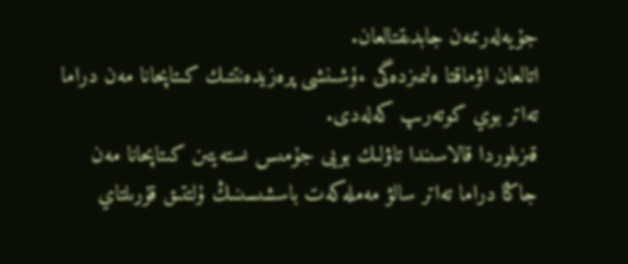جۇيەلەرىمەن جابدىقتالعان.
اتالعان اۋماقتا ەلىمىزدەگى ءۇشىنشى پرەزيدەنتتىك كىتاپحانا مەن دراما تەاتر بوي كوتەرىپ كەلەدى.
قىزىلوردا قالاسىندا تاۋلىك بويى جۇمىس ىستەيتىن كىتاپحانا مەن جاڭا دراما تەاتر سالۋ مەملەكەت باسشىسىنىڭ ۇلتتىق قۇرىلتاي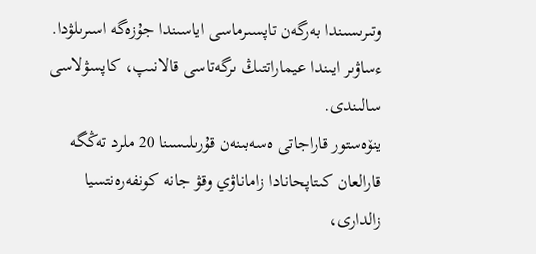وتىرىسىندا بەرگەن تاپسىرماسى اياسىندا جۇزەگە اسىرىلۋدا.
ءساۋىر ايىندا عيماراتتىڭ ىرگەتاسى قالانىپ، كاپسۋلاسى سالىندى.
ينۆەستور قاراجاتى ەسەبىنەن قۇرىلىسىنا 20 ملرد تەڭگە قارالعان كىتاپحانادا زاماناۋي وقۋ جانە كونفەرەنتسيا زالدارى،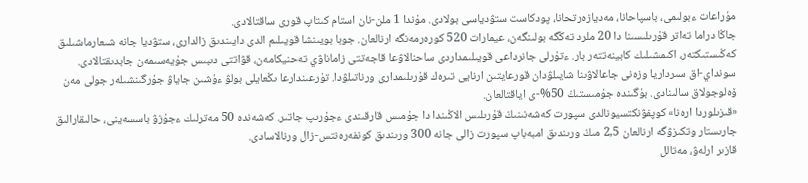مۇراعات ءبولىمى، باسپاحانا، مەديازەرتحانا، پودكاست ستۋدياسى بولادى. مۇندا 1 ملن-نان استام كىتاپ قورى ساقتالادى.
جاڭا دراما تەاتر قۇرىلىسىنا دا 20 ملرد تەڭگە بولىنگەن، عيمارات 520 كورەرمەنگە ارنالعان. جوبا بويىنشا قويىلىم الدى دايىندىق زالدارى، ستۋديا جانە شىعارماشىلىق كەڭىستىكتەر، اكىمشىلىك كابينەتتەر بار. ءتۇرلى جانرداعى قويىلىمداردى ساحنالاۋعا قاجەتتى زاماناۋي تەحنيكامەن، قۋاتتى دىبىس جۇيەسىمەن جابدىقتالادى.
سونداي-اق سىرداريا وزەنى جاعالاۋىنا شايىلۋدان قورعايتىن ارنايى تىرەك قۇرىلىمدارى ورناتىلۋدا. تۇرعىندارعا ىڭعايلى بولۋ ءۇشىن جاياۋ جۇرگىنشىلەر جولى مەن ۆەلوجولاق سالىنادى. بۇگىندە جۇمىستىڭ 50%-ى اياقتالعان.
«قىزىلوردا ارەنا» كوپفۋنكتسيونالدى سپورت كەشەنىنىڭ قۇرىلىس الاڭىندا دا جۇمىس قارقىندى ءجۇرىپ جاتىر. كەشەندە 50 مەترلىك ءجۇزۋ باسسەينى، حالىقارالىق جارىستار وتكىزۋگە ارنالعان 2,5 مىڭ ورىندىق امبەباپ سپورت زالى جانە 300 ورىندىق كونفەرەنتس-زال ورنالاسادى.
قازىر ارلەۋ، مەتالل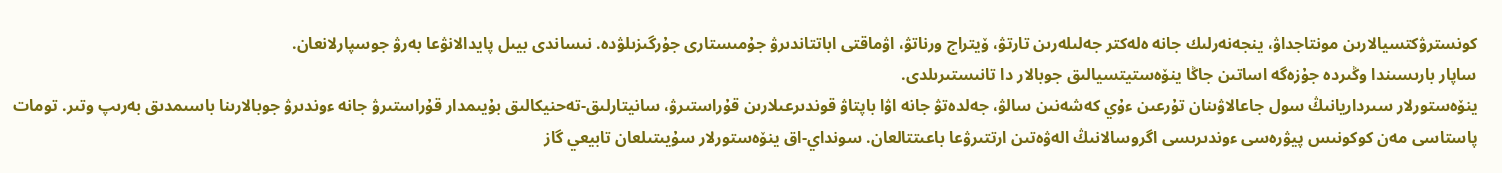كونسترۋكتسيالارىن مونتاجداۋ، ينجەنەرلىك جانە ەلەكتر جەلىلەرىن تارتۋ، ۆيتراج ورناتۋ، اۋماقتى اباتتاندىرۋ جۇمىستارى جۇرگىزىلۋدە. نىساندى بيىل پايدالانۋعا بەرۋ جوسپارلانعان.
ساپار بارىسىندا وڭىردە جۇزەگە اساتىن جاڭا ينۆەستيتسيالىق جوبالار دا تانىستىرىلدى.
ينۆەستورلار سىرداريانىڭ سول جاعالاۋىنان تۇرعىن ءۇي كەشەنىن سالۋ، جەلدەتۋ جانە اۋا باپتاۋ قوندىرعىلارىن قۇراستىرۋ، سانيتارلىق-تەحنيكالىق بۇيىمدار قۇراستىرۋ جانە ءوندىرۋ جوبالارىنا باسىمدىق بەرىپ وتىر. تومات پاستاسى مەن كوكونىس پيۋرەسى ءوندىرىسى اگروسالانىڭ الەۋەتىن ارتتىرۋعا باعىتتالعان. سونداي-اق ينۆەستورلار سۇيىتىلعان تابيعي گاز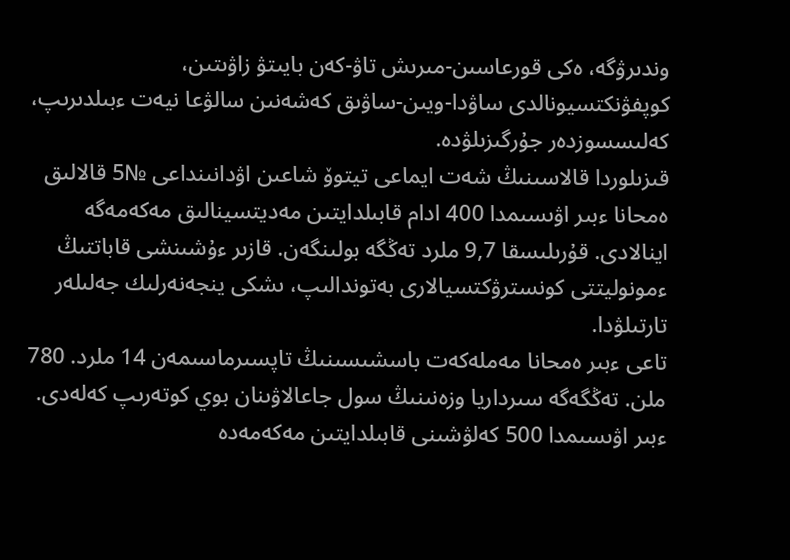وندىرۋگە، ەكى قورعاسىن-مىرىش تاۋ-كەن بايىتۋ زاۋىتىن، كوپفۋنكتسيونالدى ساۋدا-ويىن-ساۋىق كەشەنىن سالۋعا نيەت ءبىلدىرىپ، كەلىسسوزدەر جۇرگىزىلۋدە.
قىزىلوردا قالاسىنىڭ شەت ايماعى تيتوۆ شاعىن اۋدانىنداعى №5 قالالىق ەمحانا ءبىر اۋىسىمدا 400 ادام قابىلدايتىن مەديتسينالىق مەكەمەگە اينالادى. قۇرىلىسقا 9,7 ملرد تەڭگە بولىنگەن. قازىر ءۇشىنشى قاباتتىڭ ءمونوليتتى كونسترۋكتسيالارى بەتوندالىپ، ىشكى ينجەنەرلىك جەلىلەر تارتىلۋدا.
تاعى ءبىر ەمحانا مەملەكەت باسشىسىنىڭ تاپسىرماسىمەن 14 ملرد. 780 ملن. تەڭگەگە سىرداريا وزەنىنىڭ سول جاعالاۋىنان بوي كوتەرىپ كەلەدى.
ءبىر اۋىسىمدا 500 كەلۋشىنى قابىلدايتىن مەكەمەدە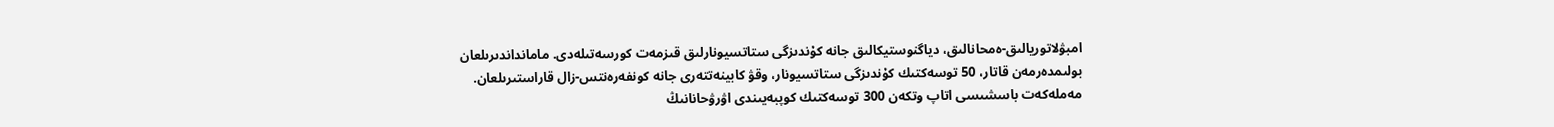امبۋلاتوريالىق-ەمحانالىق، دياگنوستيكالىق جانە كۇندىزگى ستاتسيونارلىق قىزمەت كورسەتىلەدى. مامانداندىرىلعان بولىمدەرمەن قاتار، 50 توسەكتىك كۇندىزگى ستاتسيونار، وقۋ كابينەتتەرى جانە كونفەرەنتس-زال قاراستىرىلعان.
مەملەكەت باسشىسى اتاپ وتكەن 300 توسەكتىك كوپبەيىندى اۋرۋحانانىڭ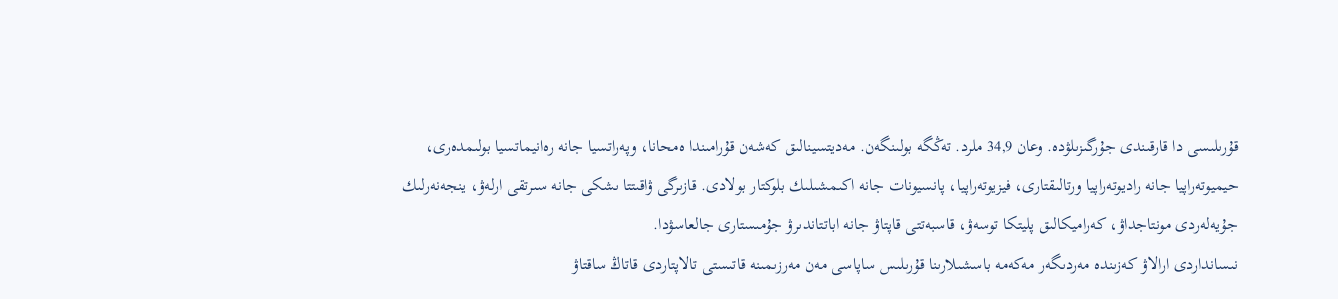قۇرىلىسى دا قارقىندى جۇرگىزىلۋدە. وعان 34,9 ملرد. تەڭگە بولىنگەن. مەديتسينالىق كەشەن قۇرامىندا ەمحانا، وپەراتسيا جانە رەانيماتسيا بولىمدەرى، حيميوتەراپيا جانە راديوتەراپيا ورتالىقتارى، فيزيوتەراپيا، پانسيونات جانە اكىمشىلىك بلوكتار بولادى. قازىرگى ۋاقىتتا ىشكى جانە سىرتقى ارلەۋ، ينجەنەرلىك جۇيەلەردى مونتاجداۋ، كەراميكالىق پليتكا توسەۋ، قاسبەتتى قاپتاۋ جانە اباتتاندىرۋ جۇمىستارى جالعاسۋدا.
نىسانداردى ارالاۋ كەزىندە مەردىگەر مەكەمە باسشىلارىنا قۇرىلىس ساپاسى مەن مەرزىمىنە قاتىستى تالاپتاردى قاتاڭ ساقتاۋ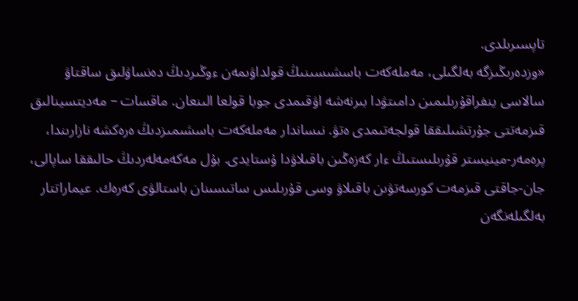تاپسىرىلدى.
«وزدەرىڭىزگە بەلگىلى، مەملەكەت باسشىسىنىڭ قولداۋىمەن ءوڭىردىڭ دەنساۋلىق ساقتاۋ سالاسى ينفراقۇرىلىمىن دامىتۋدا بىرنەشە اۋقىمدى جوبا قولعا الىنعان. ماقسات – مەديتسينالىق قىزمەتتى جۇرتشىلىققا قولجەتىمدى ەتۋ. نىساندار مەملەكەت باسشىمىزدىڭ ەرەكشە نازارىندا، پرەمەر-مينيستر قۇرىلىستىڭ ءار كەزەڭىن باقىلاۋدا ۇستايدى. بۇل مەكەمەلەردىڭ حالىققا ساپالى، جان-جاقتى قىزمەت كورسەتۋىن باقىلاۋ وسى قۇرىلىس ساتىسىنان باستالۋى كەرەك. عيماراتتار بەلگىلەنگەن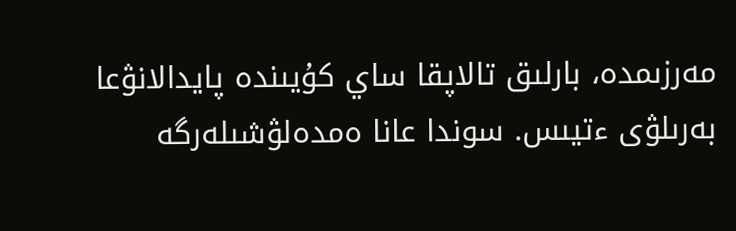مەرزىمدە، بارلىق تالاپقا ساي كۇيىندە پايدالانۋعا بەرىلۋى ءتيىس. سوندا عانا ەمدەلۋشىلەرگە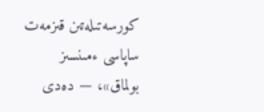كورسەتىلەتىن قىزمەت ساپاسى ءمىنسىز بولماق»، — دەدى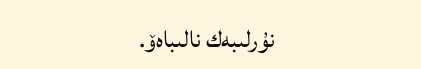نۇرلىبەك نالىباەۆ.